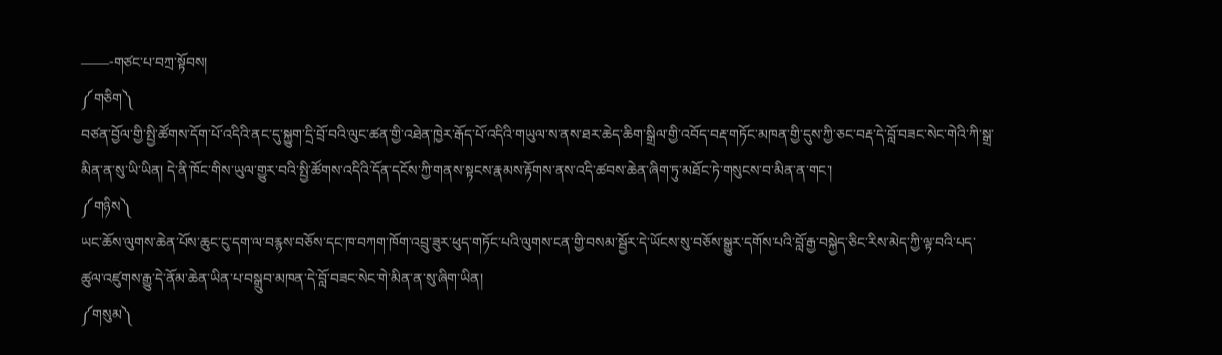——-གཙང་པ་བཀྲ་སྟོབས།
༼གཅིག༽
བཙན་བྱོལ་གྱི་སྤྱི་ཚོགས་དོག་པོ་འདིའི་ནང་དུ་སྐྱུག་དྲི་བྲོ་བའི་ལུང་ཚན་གྱི་འཐེན་ཁྱེར་རྒོད་པོ་འདིའི་གཡུལ་ས་ནས་ཐར་ཆེད་ཆིག་སྒྲིལ་གྱི་འབོད་བརྡ་གཏོང་མཁན་གྱི་དུས་ཀྱི་ཅང་བརྡ་དེ་བློ་བཟང་སེང་གེའི་ཀི་སྒྲ་མིན་ན་སུ་ཡི་ཡིན། དེ་ནི་ཁོང་གིས་ཡུལ་གྱུར་བའི་སྤྱི་ཚོགས་འདིའི་དོན་དངོས་ཀྱི་གནས་སྟངས་རྣམས་རྟོགས་ནས་འདི་ཚབས་ཆེན་ཞིག་ཏུ་མཐོང་ཏེ་གསུངས་བ་མིན་ན་གང་།
༼གཉིས༽
ཡང་ཆོས་ལུགས་ཆེན་པོས་ཆུང་ངུ་དག་ལ་བརྙས་བཅོས་དང་ཁ་བཀག་ཁོག་འབྲུ་ཟུར་ཕུད་གཏོང་པའི་ལུགས་ངན་གྱི་བསམ་སྦྱོར་དེ་ཡོངས་སུ་བཅོས་སྒྱུར་དགོས་པའི་བློ་རྒྱ་བསྐྱེད་ཅིང་རིས་མེད་ཀྱི་ལྟ་བའི་པད་ཚུལ་འཛུགས་རྒྱུ་དེ་ནོམ་ཆེན་ཡིན་པ་བསྒྲུབ་མཁན་དེ་བློ་བཟང་སེང་གེ་མིན་ན་སུ་ཞིག་ཡིན།
༼གསུམ༽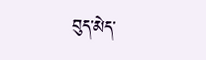བུད་མེད་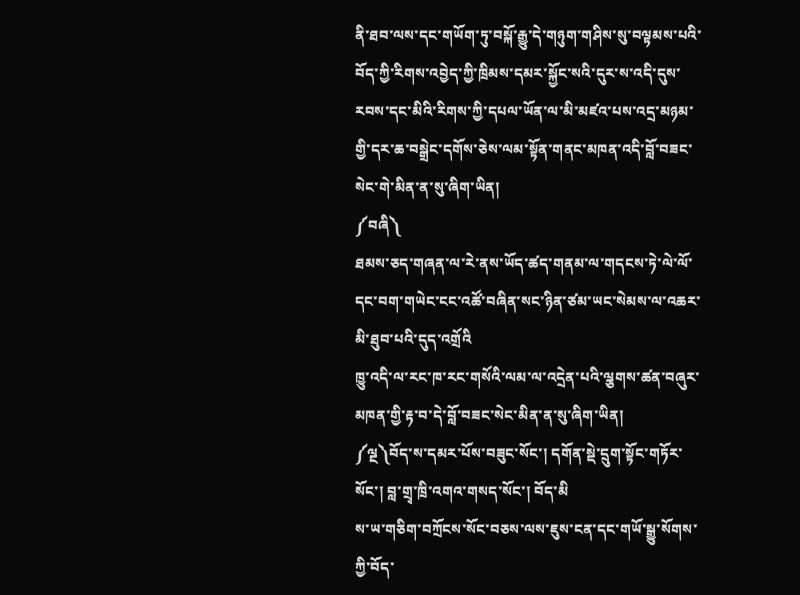ནི་ཐབ་ལས་དང་གཡོག་ཏུ་བསྐོ་རྒྱུ་དེ་གཉུག་གཤིས་སུ་བལྟམས་པའི་བོད་ཀྱི་རིགས་འབྱེད་ཀྱི་ཁྲིམས་དམར་སྐྱོང་སའི་དུར་ས་འདི་དུས་རབས་དང་མིའི་རིགས་ཀྱི་དཔལ་ཡོན་ལ་མི་མཛའ་པས་འདྲ་མཉམ་གྱི་དར་ཆ་བསྒྲེང་དགོས་ཅེས་ལམ་སྟོན་གནང་མཁན་འདི་བློ་བཟང་སེང་གེ་མིན་ན་སུ་ཞིག་ཡིན།
༼བཞི༽
ཐམས་ཅད་གཞན་ལ་རེ་ནས་ཡོད་ཚད་གནམ་ལ་གདངས་ཏེ་ལེ་ལོ་དང་བག་གཡེང་ངང་འཚོ་བཞིན་སང་ཉིན་ཙམ་ཡང་སེམས་ལ་འཆར་མི་ཐུབ་པའི་དུད་འགྲོའི
ཁྱུ་འདི་ལ་རང་ཁ་རང་གསོའི་ལམ་ལ་འདྲེན་པའི་ལྕགས་ཚན་བཞུར་མཁན་གྱི་རྟ་བ་དེ་བློ་བཟང་སེང་མིན་ན་སུ་ཞིག་ཡིན།
༼ལྔ༽བོད་ས་དམར་པོས་བཟུང་སོང་། དགོན་སྡེ་དྲུག་སྟོང་གཏོར་སོང་། བླ་གྲྭ་ཁྲི་འགའ་གསད་སོང་། བོད་མི
ས་ཡ་གཅིག་བཀྲོངས་སོང་བཅས་ལས་ཇུས་ངན་དང་གཡོ་སྒྱུ་སོགས་ཀྱི་བོད་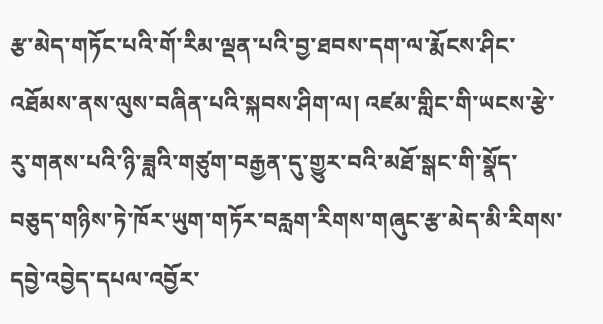རྩ་མེད་གཏོང་པའི་གོ་རིམ་ལྡན་པའི་བྱ་ཐབས་དག་ལ་རྨོངས་ཤིང་འཐོམས་ནས་ལུས་བཞིན་པའི་སྐབས་ཤིག་ལ། འཛམ་གླིང་གི་ཡངས་རྩེ་རུ་གནས་པའི་ཉི་ཟླའི་གཙུག་བརྒྱན་དུ་གྱུར་བའི་མཐོ་སྒང་གི་སྣོད་བཅུད་གཉིས་ཏེ་ཁོར་ཡུག་གཏོར་བརླག་རིགས་གཞུང་རྩ་མེད་མི་རིགས་དབྱེ་འབྱེད་དཔལ་འབྱོར་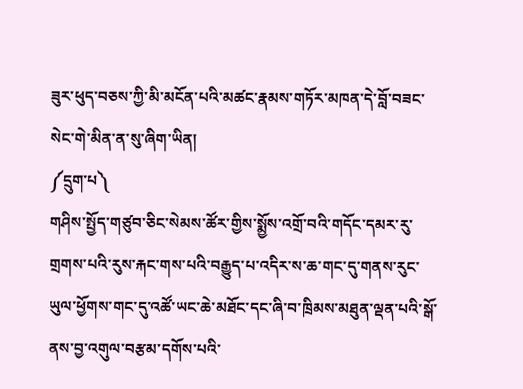ཟུར་ཕུད་བཅས་ཀྱི་མི་མངོན་པའི་མཚང་རྣམས་གཏོར་མཁན་དེ་བློ་བཟང་སེང་གེ་མིན་ན་སུ་ཞིག་ཡིན།
༼དྲུག་པ༽
གཤིས་སྤྱོད་གཙུབ་ཅིང་སེམས་ཚོར་གྱིས་སྨྱོས་འགྲོ་བའི་གདོང་དམར་རུ་གྲགས་པའི་རུས་རྐང་གས་པའི་བརྒྱུད་པ་འདིར་ས་ཆ་གང་དུ་གནས་རུང་ཡུལ་ཕྱོགས་གང་དུ་འཚོ་ཡང་ཆེ་མཐོང་དང་ཞི་བ་ཁྲིམས་མཐུན་ལྡན་པའི་སྒོ་ནས་བྱ་འགུལ་བརྩམ་དགོས་པའི་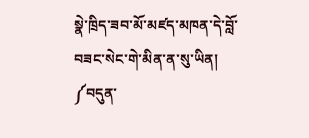སྣེ་ཁྲིད་ཟབ་མོ་མཛད་མཁན་དེ་བློ་བཟང་སེང་གེ་མིན་ན་སུ་ཡིན།
༼བདུན་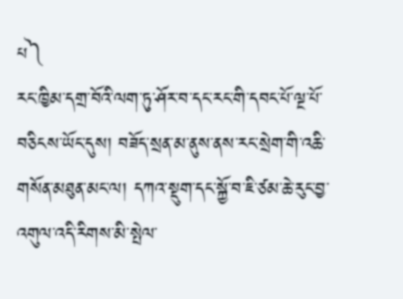པ༽
རང་ཁྱིམ་དགྲ་བོའི་ལག་ཏུ་ཤོར་བ་དང་རང་གི་དབང་པོ་ལྔ་པོ་བཅིངས་ཡོང་དུས། བཟོད་སྲན་མ་ནུས་ནས་རང་སྲེག་གི་འཆི་གསོན་མཐུན་མང་ལ། དཀའ་སྡུག་དང་སྐྱོ་བ་ཇི་ཙམ་ཆེ་རུང་བྱ་འགུལ་འདི་རིགས་མི་སྤེལ་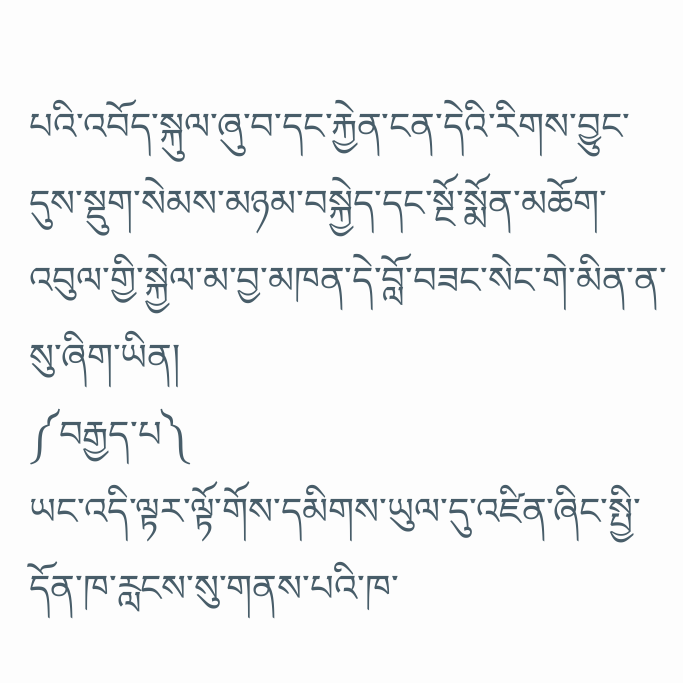པའི་འབོད་སྐུལ་ཞུ་བ་དང་རྐྱེན་ངན་དེའི་རིགས་བྱུང་དུས་སྡུག་སེམས་མཉམ་བསྐྱེད་དང་སྔོ་སྨོན་མཆོག་འབུལ་གྱི་སྐྱེལ་མ་བྱ་མཁན་དེ་བློ་བཟང་སེང་གེ་མིན་ན་སུ་ཞིག་ཡིན།
༼བརྒྱད་པ༽
ཡང་འདི་ལྟར་ལྟོ་གོས་དམིགས་ཡུལ་དུ་འཛིན་ཞིང་སྤྱི་དོན་ཁ་རླངས་སུ་གནས་པའི་ཁ་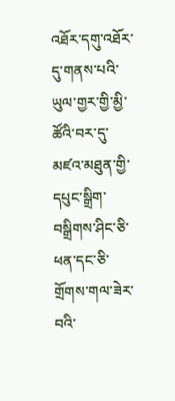འཐོར་དགུ་འཐོར་དུ་གནས་པའི་ཡུལ་གྱར་གྱི་མྱི་ཚོའི་བར་དུ་མཛའ་མཐུན་གྱི་དཔུང་སྒྲིག་བསྒྲིགས་ཤིང་ཅི་ཕན་དང་ཅི་གྲོགས་གལ་ཟེར་བའི་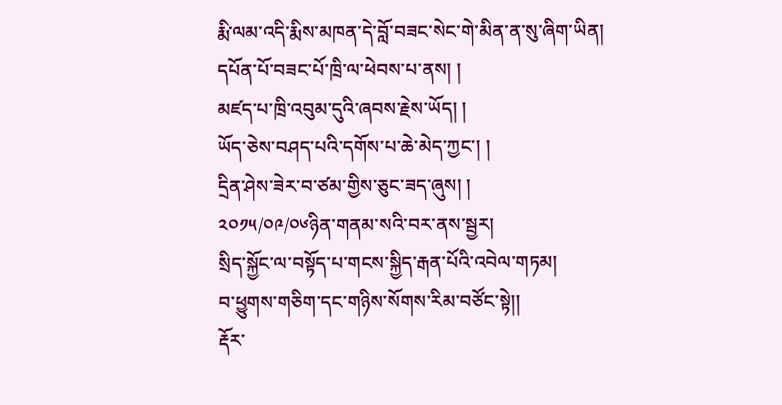རྨི་ལམ་འདི་རྨིས་མཁན་དེ་བློ་བཟང་སེང་གེ་མིན་ན་སུ་ཞིག་ཡིན།
དཔོན་པོ་བཟང་པོ་ཁྲི་ལ་ཕེབས་པ་ནས། །
མཛད་པ་ཁྲི་འབུམ་དུའི་ཞབས་རྗེས་ཡོད། །
ཡོད་ཅེས་བཤད་པའི་དགོས་པ་ཆེ་མེད་ཀྱང་། །
དྲིན་ཤེས་ཟེར་བ་ཙམ་གྱིས་ཅུང་ཟད་ཞུས། །
༢༠༡༥/༠༩/༠༦ཉིན་གནམ་སའི་བར་ནས་སྦྱར།
སྲིད་སྐྱོང་ལ་བསྟོད་པ་གངས་སྐྱིད་རྒན་པོའི་འབེལ་གཏམ།
བ་ཕྱུགས་གཅིག་དང་གཉིས་སོགས་རིམ་བཙོང་སྟེ།།
རྡོར་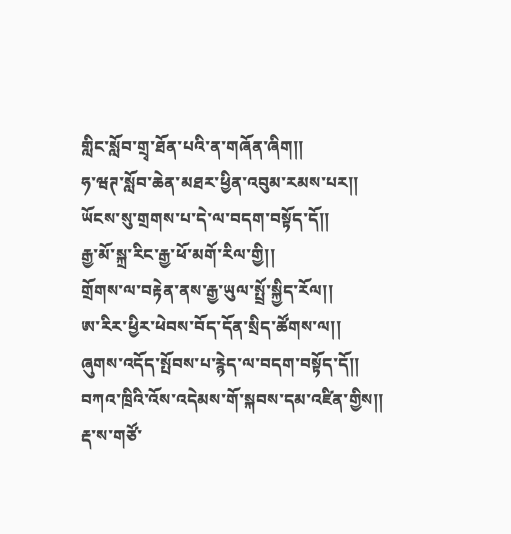གླིང་སློབ་གྲྭ་ཐོན་པའི་ན་གཞོན་ཞིག།།
ཧ་ཝཊ་སློབ་ཆེན་མཐར་ཕྱིན་འབུམ་རམས་པར།།
ཡོངས་སུ་གྲགས་པ་དེ་ལ་བདག་བསྟོད་དོ།།
རྒྱ་མོ་སྐྲ་རིང་རྒྱ་ཕོ་མགོ་རིལ་གྱི།།
གྲོགས་ལ་བརྟེན་ནས་རྒྱ་ཡུལ་སྤྲོ་སྐྱིད་རོལ།།
ཨ་རིར་ཕྱིར་ཕེབས་བོད་དོན་སྲིད་ཚོགས་ལ།།
ཞུགས་འདོད་སྤོབས་པ་རྙེད་ལ་བདག་བསྟོད་དོ།།
བཀའ་ཁྲིའི་འོས་འདེམས་གོ་སྐབས་དམ་འཛིན་གྱིས།།
རྡ་ས་གཙོ་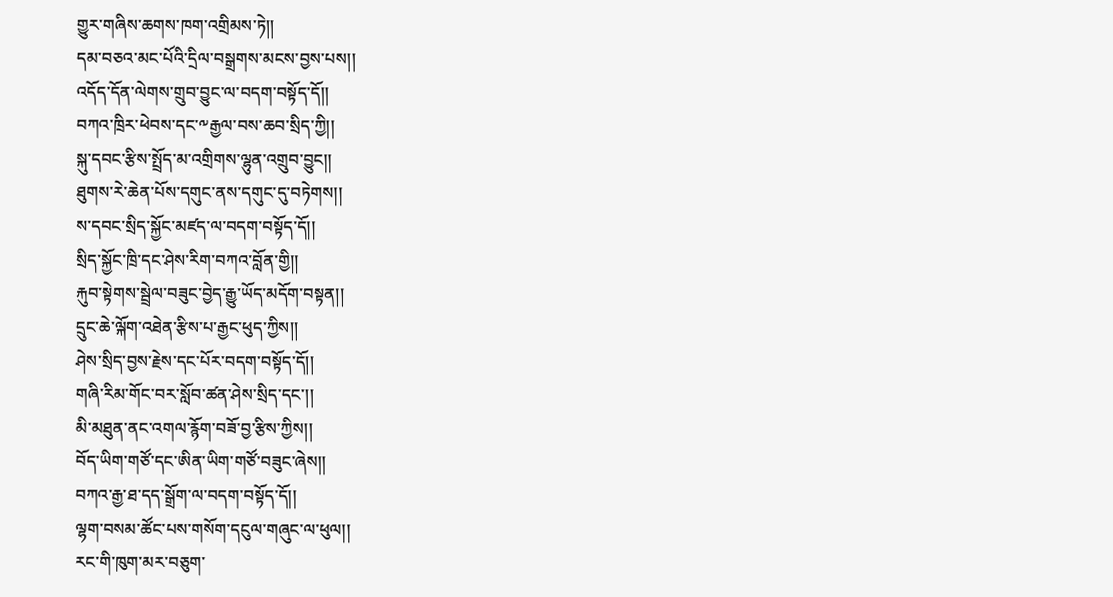གྱུར་གཞིས་ཆགས་ཁག་འགྲིམས་ཏེ།།
དམ་བཅའ་མང་པོའི་དྲིལ་བསྒྲགས་མངས་བྱས་པས།།
འདོད་དོན་ལེགས་གྲུབ་བྱུང་ལ་བདག་བསྟོད་དོ།།
བཀའ་ཁྲིར་ཕེབས་དང་༸རྒྱལ་བས་ཆབ་སྲིད་ཀྱི།།
སྐུ་དབང་རྩིས་སྤྲོད་མ་འགྲིགས་ལྷུན་འགྲུབ་བྱུང།།
ཐུགས་རེ་ཆེན་པོས་དགུང་ནས་དགུང་དུ་བཏེགས།།
ས་དབང་སྲིད་སྐྱོང་མཛད་ལ་བདག་བསྟོད་དོ།།
སྲིད་སྐྱོང་ཁྲི་དང་ཤེས་རིག་བཀའ་བློན་གྱི།།
རྐུབ་སྟེགས་སྦྲེལ་བཟུང་བྱེད་རྒྱུ་ཡོད་མདོག་བསྟན།།
དྲུང་ཆེ་ལྐོག་འཐེན་རྩིས་པ་རྒྱང་ཕུད་ཀྱིས།།
ཤེས་སྲིད་བྱས་རྗེས་དང་པོར་བདག་བསྟོད་དོ།།
གཞི་རིམ་གོང་བར་སློབ་ཚན་ཤེས་སྲིད་དང་།།
མི་མཐུན་ནང་འགལ་རྙོག་བཟོ་བྱ་རྩིས་ཀྱིས།།
བོད་ཡིག་གཙོ་དང་ཨིན་ཡིག་གཙོ་བཟུང་ཞེས།།
བཀའ་རྒྱ་ཐ་དད་སྒྲོག་ལ་བདག་བསྟོད་དོ།།
ལྷག་བསམ་ཚོང་པས་གསོག་དངུལ་གཞུང་ལ་ཕུལ།།
རང་གི་ཁུག་མར་བཅུག་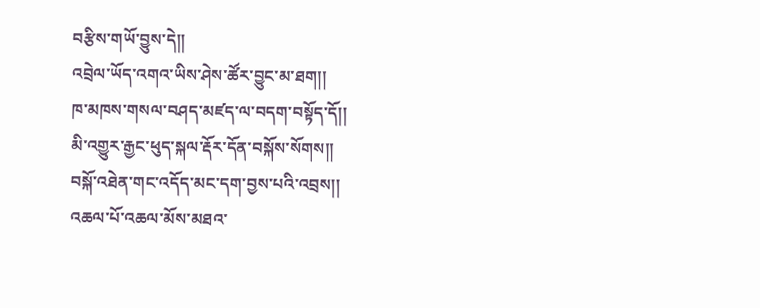བརྩིས་གཡོ་བྱུས་དེ།།
འབྲེལ་ཡོད་འགའ་ཡིས་ཤེས་ཚོར་བྱུང་མ་ཐག།།
ཁ་མཁས་གསལ་བཤད་མཛད་ལ་བདག་བསྟོད་དོ།།
མི་འགྱུར་རྒྱང་ཕུད་སྐལ་རྡོར་དོན་བསྐོས་སོགས།།
བསྐོ་འཐེན་གང་འདོད་མང་དག་བྱས་པའི་འབྲས།།
འཆལ་པོ་འཆལ་མོས་མཐའ་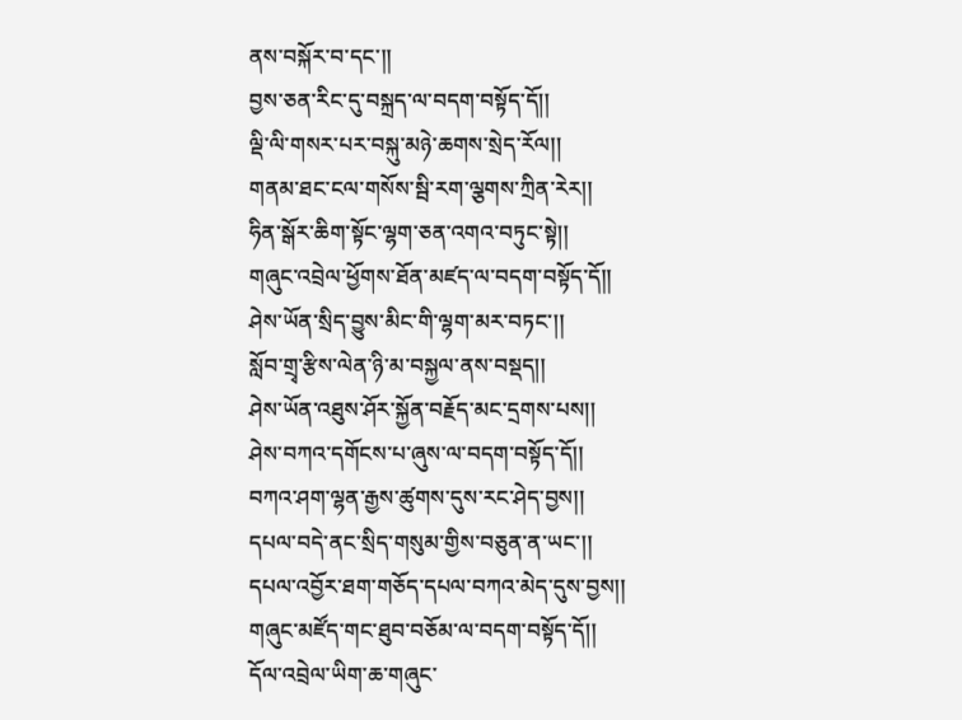ནས་བསྐོར་བ་དང་།།
བྱས་ཅན་རིང་དུ་བསྐྲད་ལ་བདག་བསྟོད་དོ།།
ལྡི་ལི་གསར་པར་བསྐུ་མཉེ་ཆགས་སྲེད་རོལ།།
གནམ་ཐང་ངལ་གསོས་སྦི་རག་ལྕགས་ཀྲིན་རེར།།
ཧིན་སྒོར་ཆིག་སྟོང་ལྷག་ཅན་འགའ་བཏུང་སྟེ།།
གཞུང་འབྲེལ་ཕྱོགས་ཐོན་མཛད་ལ་བདག་བསྟོད་དོ།།
ཤེས་ཡོན་སྲིད་བྱུས་མིང་གི་ལྷག་མར་བཏང་།།
སློབ་གྲྭ་རྩིས་ལེན་ཉི་མ་བསྐྱལ་ནས་བསྡད།།
ཤེས་ཡོན་འཐུས་ཤོར་སྐྱོན་བརྗོད་མང་དྲགས་པས།།
ཤེས་བཀའ་དགོངས་པ་ཞུས་ལ་བདག་བསྟོད་དོ།།
བཀའ་ཤག་ལྷན་རྒྱས་ཚུགས་དུས་རང་ཤེད་བྱས།།
དཔལ་བདེ་ནང་སྲིད་གསུམ་གྱིས་བཅུན་ན་ཡང་།།
དཔལ་འབྱོར་ཐག་གཅོད་དཔལ་བཀའ་མེད་དུས་བྱས།།
གཞུང་མཛོད་གང་ཐུབ་བཅོམ་ལ་བདག་བསྟོད་དོ།།
དོལ་འབྲེལ་ཡིག་ཆ་གཞུང་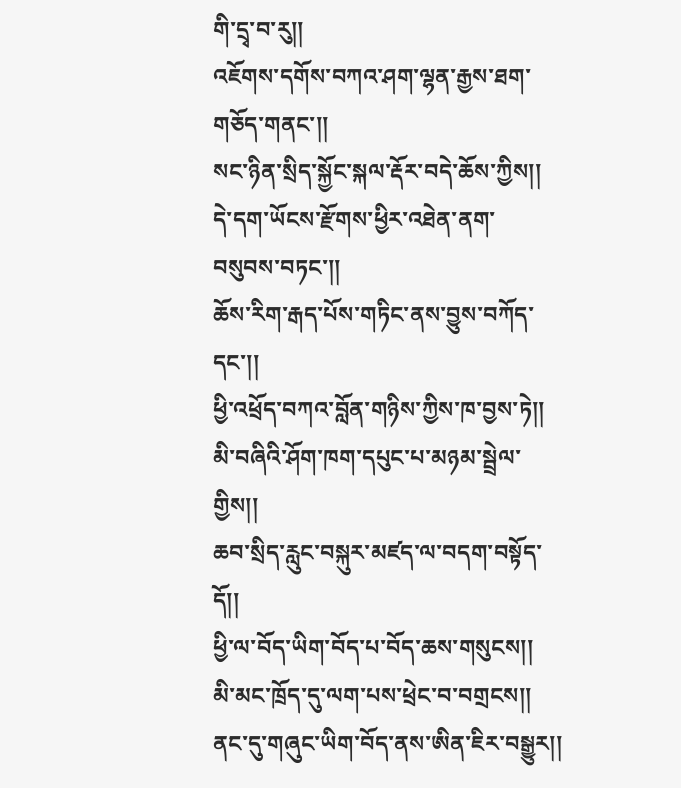གི་དྲྭ་བ་རུ།།
འཇོགས་དགོས་བཀའ་ཤག་ལྷན་རྒྱས་ཐག་གཅོད་གནང་།།
སང་ཉིན་སྲིད་སྐྱོང་སྐལ་རྡོར་བདེ་ཆོས་ཀྱིས།།
དེ་དག་ཡོངས་རྫོགས་ཕྱིར་འཐེན་ནག་བསུབས་བཏང་།།
ཆོས་རིག་རྒད་པོས་གཏིང་ནས་བྱུས་བཀོད་དང་།།
ཕྱི་འཕྲོད་བཀའ་བློན་གཉིས་ཀྱིས་ཁ་བྱས་ཏེ།།
མི་བཞིའི་ཤོག་ཁག་དཔུང་པ་མཉམ་སྦྲེལ་གྱིས།།
ཆབ་སྲིད་རླུང་བསྐུར་མཛད་ལ་བདག་བསྟོད་དོ།།
ཕྱི་ལ་བོད་ཡིག་བོད་པ་བོད་ཆས་གསུངས།།
མི་མང་ཁྲོད་དུ་ལག་པས་ཕྲེང་བ་བགྲངས།།
ནང་དུ་གཞུང་ཡིག་བོད་ནས་ཨིན་ཇིར་བསྒྱུར།།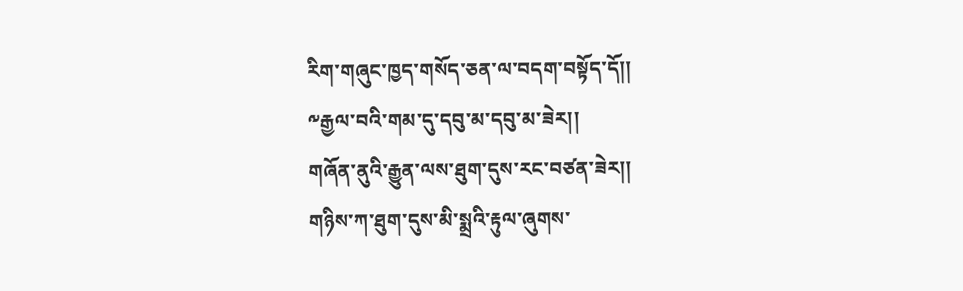རིག་གཞུང་ཁྱད་གསོད་ཅན་ལ་བདག་བསྟོད་དོ།།
༸རྒྱལ་བའི་གམ་དུ་དབུ་མ་དབུ་མ་ཟེར།།
གཞོན་ནུའི་རྒྱུན་ལས་ཐུག་དུས་རང་བཙན་ཟེར།།
གཉིས་ཀ་ཐུག་དུས་མི་སྨྲའི་རྟུལ་ཞུགས་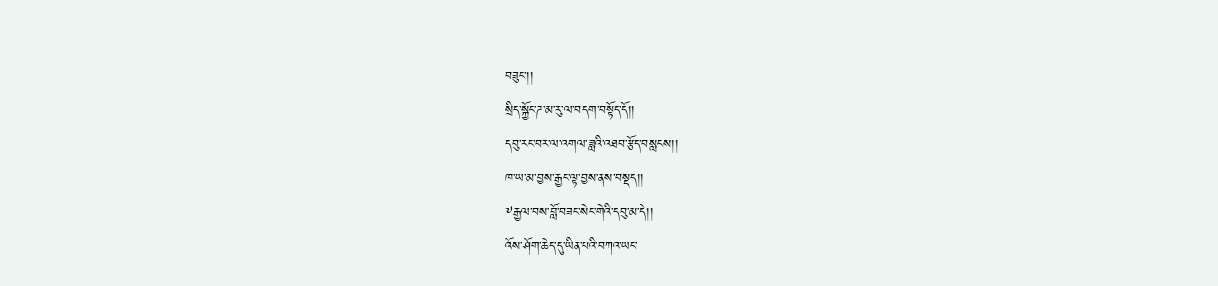བཟུང་།།
སྲིད་སྐྱོང་ཌ་མ་རུ་ལ་བདག་བསྟོད་དོ།།
དབུ་རང་བར་ལ་འགལ་ཟླའི་འཐབ་རྩོད་བསླངས།།
ཁ་ཡ་མ་བྱས་རྒྱང་ལྟ་བྱས་ནས་བསྡད།།
༸རྒྱལ་བས་བློ་བཟང་སེང་གེའི་དབུ་མ་དེ།།
འོས་ཤོག་ཆེད་དུ་ཡིན་པའི་བཀའ་ཡང་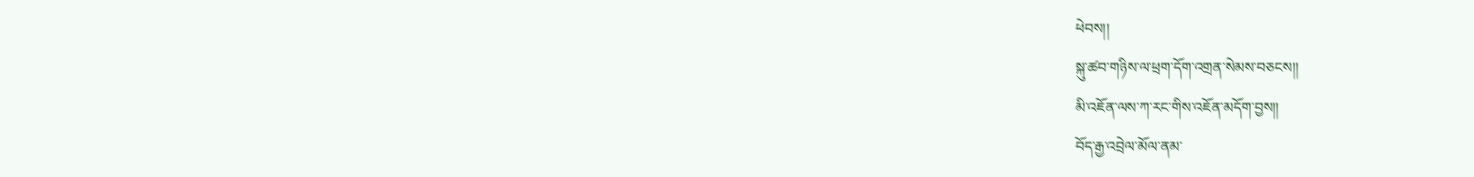ཕེབས།།
སྐུ་ཚབ་གཉིས་ལ་ཕྲག་དོག་འགྲན་སེམས་བཅངས།།
མི་འཇོན་ལས་ཀ་རང་གིས་འཇོན་མདོག་བྱས།།
བོད་རྒྱ་འབྲེལ་མོལ་ནམ་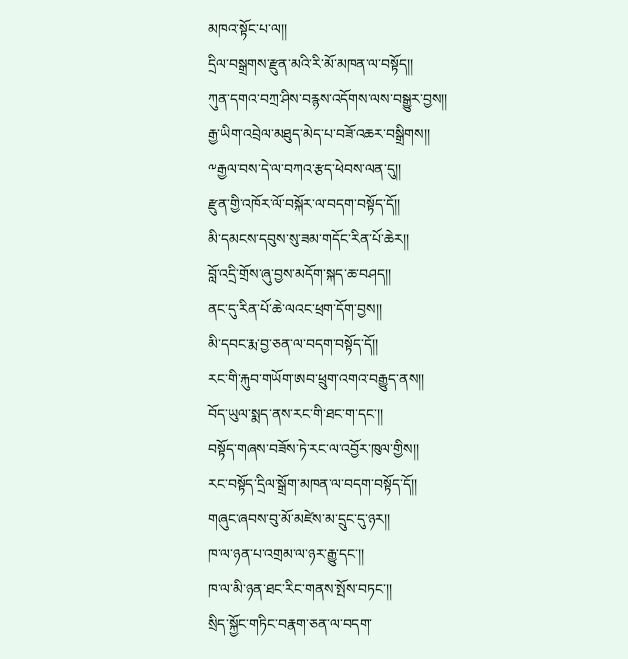མཁའ་སྟོང་པ་ལ།།
དྲིལ་བསྒྲགས་རྫུན་མའི་རི་མོ་མཁན་ལ་བསྟོད།།
ཀུན་དགའ་བཀྲ་ཤིས་བརྙས་འདོགས་ལས་བསྒྱུར་བྱས།།
རྒྱ་ཡིག་འབྲེལ་མཐུད་མེད་པ་བཟོ་འཆར་བསྒྲིགས།།
༸རྒྱལ་བས་དེ་ལ་བཀའ་རྩད་ཕེབས་ལན་དུ།།
རྫུན་གྱི་འཁོར་ལོ་བསྐོར་ལ་བདག་བསྟོད་དོ།།
མི་དམངས་དབུས་སུ་ཟམ་གདོང་རིན་པོ་ཆེར།།
བློ་འདྲི་གྲོས་ཞུ་བྱས་མདོག་སྐད་ཆ་བཤད།།
ནང་དུ་རིན་པོ་ཆེ་ལའང་ཕྲག་དོག་བྱས།།
མི་དབང་རྨ་བྱ་ཅན་ལ་བདག་བསྟོད་དོ།།
རང་གི་རྐུབ་གཡོག་ཨབ་ཕྲུག་འགའ་བརྒྱུད་ནས།།
བོད་ཡུལ་སྨད་ནས་རང་གི་ཐང་ག་དང་།།
བསྟོད་གཞས་བཟོས་ཏེ་རང་ལ་འབྱོར་ཁུལ་གྱིས།།
རང་བསྟོད་དྲིལ་སྒྲོག་མཁན་ལ་བདག་བསྟོད་དོ།།
གཞུང་ཞབས་བུ་མོ་མཛེས་མ་དྲུང་དུ་ཉར།།
ཁ་ལ་ཉན་པ་འགྲམ་ལ་ཉར་རྒྱུ་དང་།།
ཁ་ལ་མི་ཉན་ཐང་རིང་གནས་སྤོས་བཏང་།།
སྲིད་སྐྱོང་གཏིང་བརྣག་ཅན་ལ་བདག་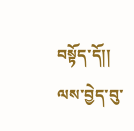བསྟོད་དོ།།
ལས་བྱེད་བུ་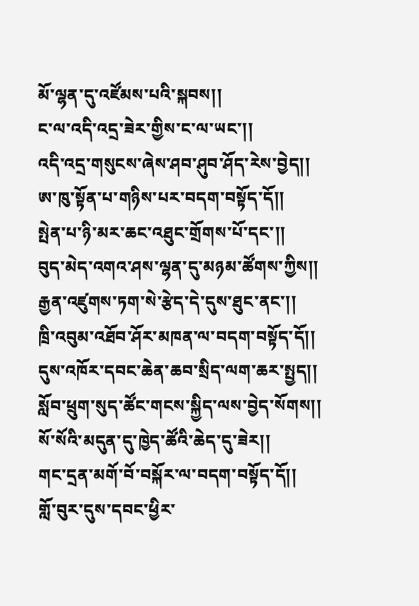མོ་ལྷན་དུ་འཛོམས་པའི་སྐབས།།
ང་ལ་འདི་འདྲ་ཟེར་གྱིས་ང་ལ་ཡང་།།
འདི་འདྲ་གསུངས་ཞེས་ཤབ་ཤུབ་ཤོད་རེས་བྱེད།།
ཨ་ཁུ་སྟོན་པ་གཉིས་པར་བདག་བསྟོད་དོ།།
སྤེན་པ་ཉི་མར་ཆང་འཐུང་གྲོགས་པོ་དང་།།
བུད་མེད་འགའ་ཤས་ལྷན་དུ་མཉམ་ཚོགས་ཀྱིས།།
རྒྱན་འཛུགས་ཏག་སེ་རྩེད་དེ་དུས་ཐུང་ནང་།།
ཁྲི་འབུམ་འཐོབ་ཤོར་མཁན་ལ་བདག་བསྟོད་དོ།།
དུས་འཁོར་དབང་ཆེན་ཆབ་སྲིད་ལག་ཆར་སྤྱད།།
སློབ་ཕྲུག་སུད་ཚོང་གངས་སྐྱིད་ལས་བྱེད་སོགས།།
སོ་སོའི་མདུན་དུ་ཁྱེད་ཚོའི་ཆེད་དུ་ཟེར།།
གང་དྲན་མགོ་བོ་བསྐོར་ལ་བདག་བསྟོད་དོ།།
གློ་བུར་དུས་དབང་ཕྱིར་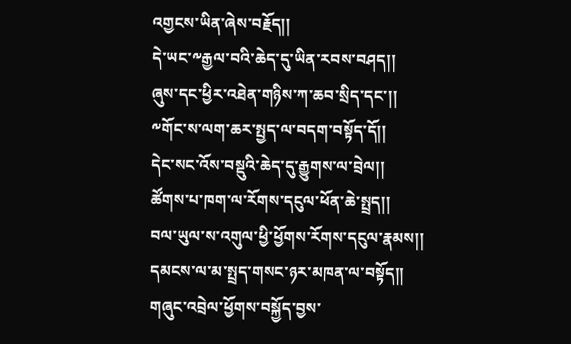འགྱངས་ཡིན་ཞེས་བརྗོད།།
དེ་ཡང་༸རྒྱལ་བའི་ཆེད་དུ་ཡིན་རབས་བཤད།།
ཞུས་དང་ཕྱིར་འཐེན་གཉིས་ཀ་ཆབ་སྲིད་དང་།།
༸གོང་ས་ལག་ཆར་སྤྱད་ལ་བདག་བསྟོད་དོ།།
དེང་སང་འོས་བསྡུའི་ཆེད་དུ་རྒྱུགས་ལ་བྲེལ།།
ཚོགས་པ་ཁག་ལ་རོགས་དངུལ་ཕོན་ཆེ་སྤྲད།།
བལ་ཡུལ་ས་འགུལ་ཕྱི་ཕྱོགས་རོགས་དངུལ་རྣམས།།
དམངས་ལ་མ་སྤྲད་གསང་ཉར་མཁན་ལ་བསྟོད།།
གཞུང་འབྲེལ་ཕྱོགས་བསྐྱོད་བྱས་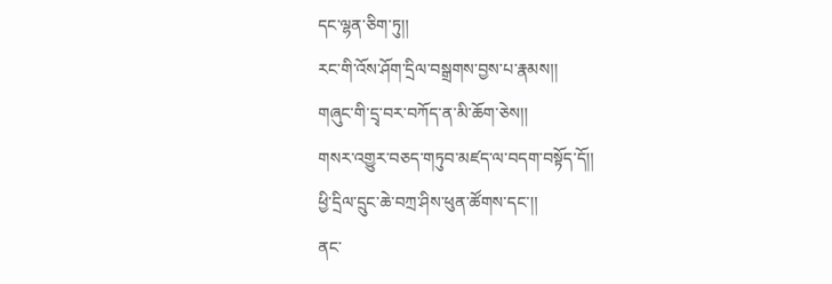དང་ལྷན་ཅིག་ཏུ།།
རང་གི་འོས་ཤོག་དྲིལ་བསྒྲགས་བྱས་པ་རྣམས།།
གཞུང་གི་དྲྭ་བར་བཀོད་ན་མི་ཆོག་ཅེས།།
གསར་འགྱུར་བཅད་གཏུབ་མཛད་ལ་བདག་བསྟོད་དོ།།
ཕྱི་དྲིལ་དྲུང་ཆེ་བཀྲ་ཤིས་ཕུན་ཚོགས་དང་།།
ནང་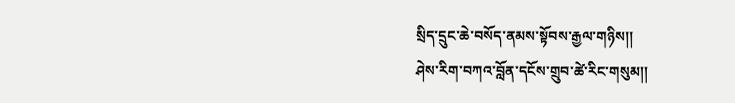སྲིད་དྲུང་ཆེ་བསོད་ནམས་སྟོབས་རྒྱལ་གཉིས།།
ཤེས་རིག་བཀའ་བློན་དངོས་གྲུབ་ཚེ་རིང་གསུམ།།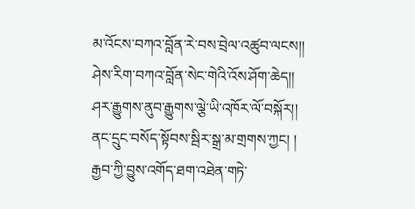མ་འོངས་བཀའ་བློན་རེ་བས་བྲེལ་འཚུབ་ལངས།།
ཤེས་རིག་བཀའ་བློན་སེང་གེའི་འོས་ཤོག་ཆེད།།
ཤར་རྒྱུགས་ནུབ་རྒྱུགས་ལྕེ་ཡི་འཁོར་ལོ་བསྐོར།།
ནང་དྲུང་བསོད་སྟོབས་སྦིར་སྒྲ་མ་གྲགས་ཀྱང། །
རྒྱབ་ཀྱི་བྱུས་འགོད་ཐག་འཐེན་གཏེ་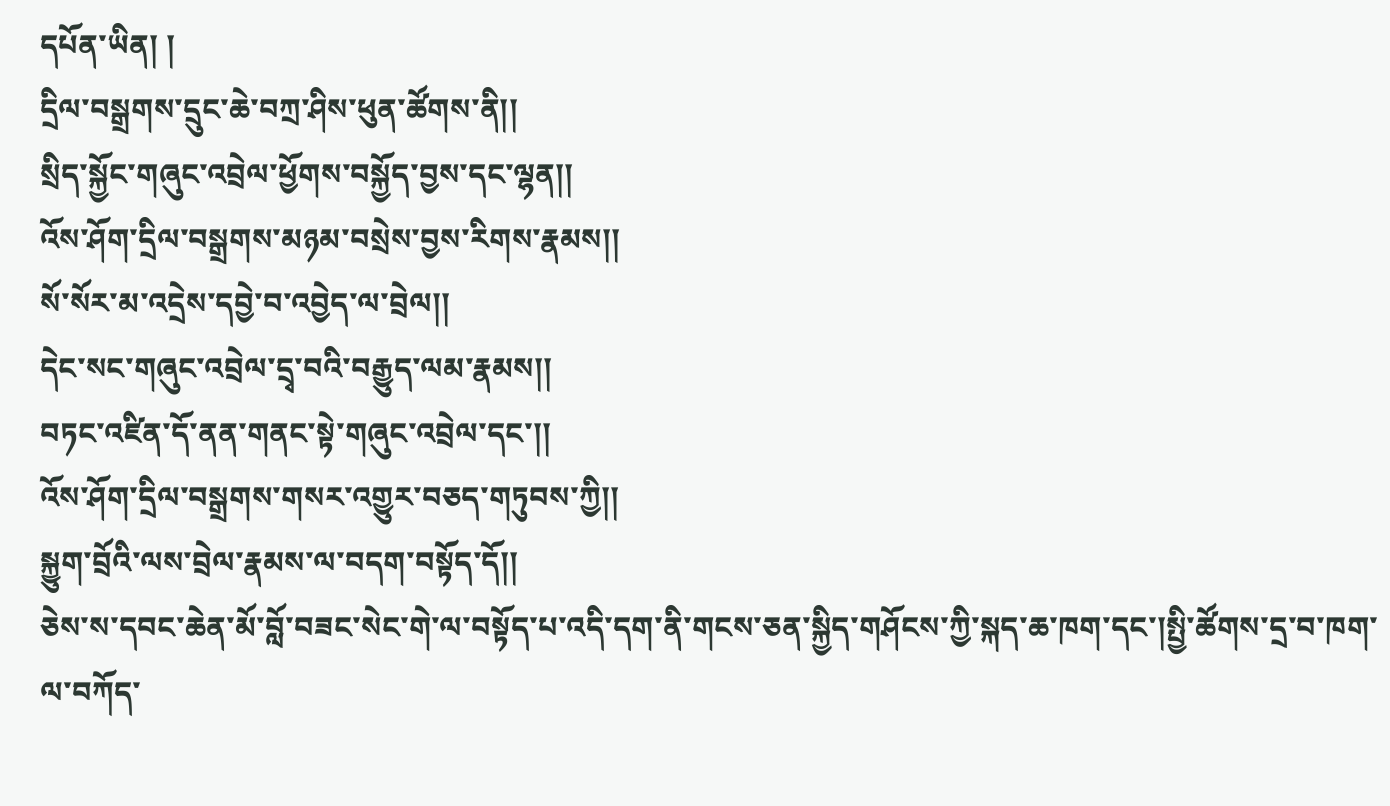དཔོན་ཡིན། །
དྲིལ་བསྒྲགས་དྲུང་ཆེ་བཀྲ་ཤིས་ཕུན་ཚོགས་ནི།།
སྲིད་སྐྱོང་གཞུང་འབྲེལ་ཕྱོགས་བསྐྱོད་བྱས་དང་ལྷན།།
འོས་ཤོག་དྲིལ་བསྒྲགས་མཉམ་བསྲེས་བྱས་རིགས་རྣམས།།
སོ་སོར་མ་འདྲེས་དབྱེ་བ་འབྱེད་ལ་བྲེལ།།
དེང་སང་གཞུང་འབྲེལ་དྲྭ་བའི་བརྒྱུད་ལམ་རྣམས།།
བཏང་འཛིན་དོ་ནན་གནང་སྟེ་གཞུང་འབྲེལ་དང་།།
འོས་ཤོག་དྲིལ་བསྒྲགས་གསར་འགྱུར་བཅད་གཏུབས་ཀྱི།།
སྐྱུག་བྲོའི་ལས་བྲེལ་རྣམས་ལ་བདག་བསྟོད་དོ།།
ཅེས་ས་དབང་ཆེན་མོ་བློ་བཟང་སེང་གེ་ལ་བསྟོད་པ་འདི་དག་ནི་གངས་ཅན་སྐྱིད་གཤོངས་ཀྱི་སྐད་ཆ་ཁག་དང་།སྤྱི་ཚོགས་དྲ་བ་ཁག་ལ་བཀོད་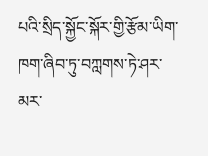པའི་སྲིད་སྐྱོང་སྐོར་གྱི་རྩོམ་ཡིག་ཁག་ཞིབ་ཏུ་བཀླགས་ཏེ་ཤར་མར་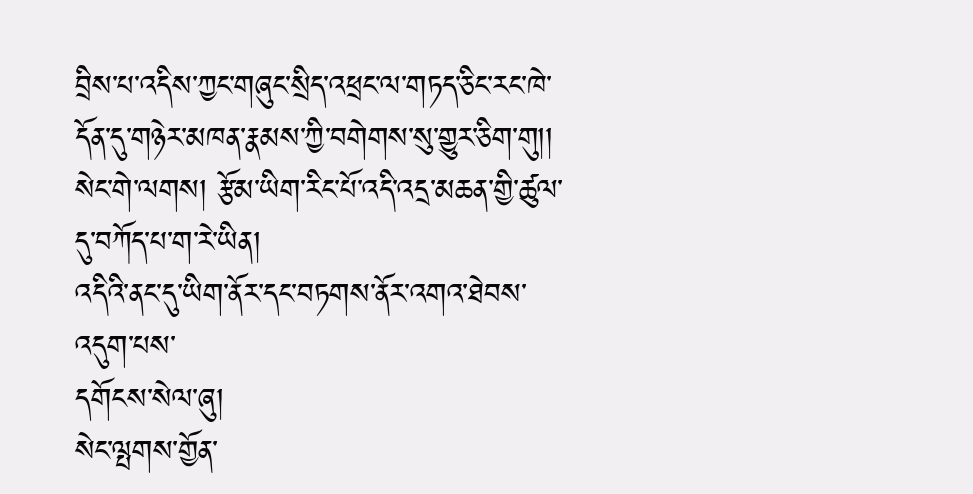བྲིས་པ་འདིས་ཀྱང་གཞུང་སྲིད་འཕྲང་ལ་གཏད་ཅིང་རང་ཁེ་དོན་དུ་གཉེར་མཁན་རྣམས་ཀྱི་བགེགས་སུ་གྱུར་ཅིག་གུ།།
སེང་གེ་ལགས། རྩོམ་ཡིག་རིང་པོ་འདི་འདྲ་མཆན་གྱི་ཚུལ་དུ་བཀོད་པ་ག་རེ་ཡིན།
འདིའི་ནང་དུ་ཡིག་ནོར་དང་བཏགས་ནོར་འགའ་ཐེབས་འདུག་པས་
དགོངས་སེལ་ཞུ།
སེང་ལྤགས་གྱོན་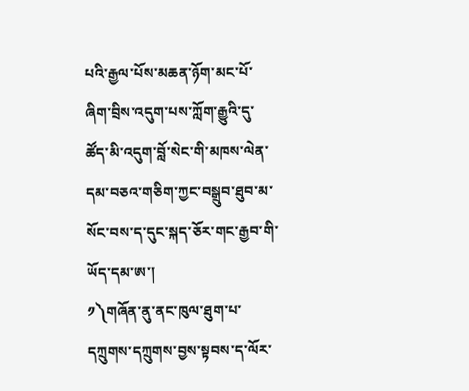པའི་རྒྱལ་པོས་མཆན་ཉོག་མང་པོ་ཞིག་བྲིས་འདུག་པས་ཀློག་རྒྱུའི་དུ་ཚོད་མི་འདུག་བློ་སེང་གི་མཁས་ལེན་དམ་བཅའ་གཅིག་ཀྱང་བསྒྲུབ་ཐུབ་མ་སོང་བས་ད་དུང་སྐད་ཅོར་གང་རྒྱབ་གི་ཡོད་དམ་ཨ་།
༡༽གཞོན་ནུ་ནང་ཁུལ་ཐུག་པ་དཀྲུགས་དཀྲུགས་བྱས་སྟབས་ད་ལོར་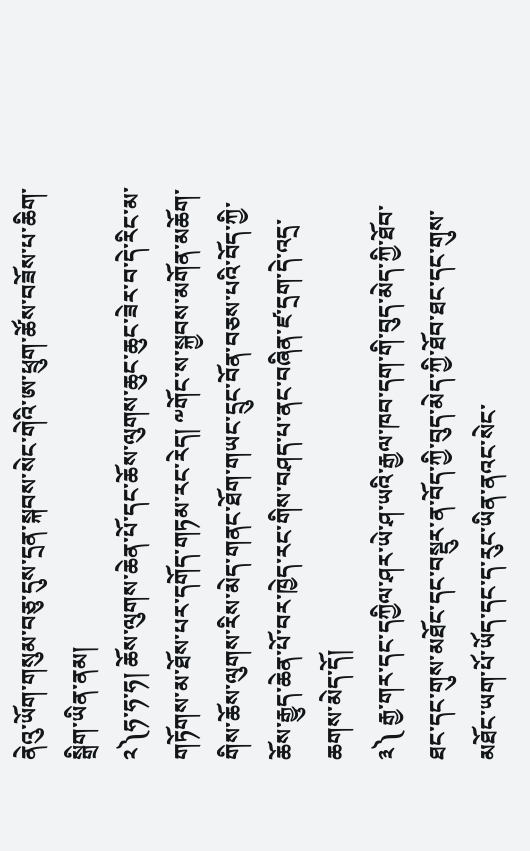ནེའུ་ཡོག་གསུམ་བཅུ་དུས་དྲན་སྐབས་སེང་གེའི་ཨ་ཕྲུག་ཚོས་བཟོས་པ་ཆིག་སྒྲིག་ཡིན་ནམ།
༢༽ཧ་ཧ་ཧ། ཆོས་ལུགས་ཆེན་པོ་དང་ཆོས་ལུགས་ཆུང་ཆུང་ཟེར་བ་དེ་རིང་མ་གཏོགས་མ་ཐོས་པར་དགོད་གཏམ་རང་རེད། ༸གོང་ས་སྐྱབས་མགོན་མཆོག་གིས་ཆོས་ལུགས་རིས་མེད་གནང་ཐོག་གཡང་དྲུང་བོན་བཅས་པའི་བོད་ཀྱི་ཆོས་རྒྱུད་ཆེན་པོ་བར་ཁྱེད་རང་གིས་བཤད་པ་ནང་བཞིན་ཛ་དྲག་དེ་འདྲ་ཆགས་མེད་དོ།
༣༽ རྒྱ་གར་དང་དཀྱིལ་ཤར་ཡེ་ཤ་ཡའི་རྒྱལ་ཁབ་དག་གི་བུད་མེད་ཀྱི་ཐོབ་ཐང་དང་གུས་མཐོང་དང་བསྡུར་ན་བོད་ཀྱི་བུད་མེད་ཀྱི་ཐོབ་ཐང་དང་གུས་མཐོང་ཡག་པོ་ཡོད་དང་ད་རུང་ཡིན་ནའང་སེང་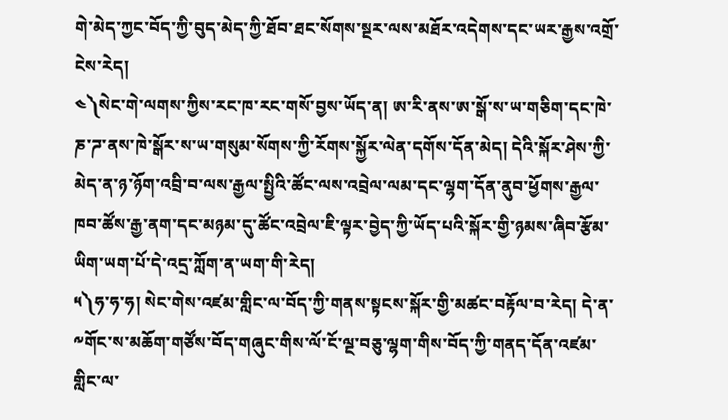གེ་མེད་ཀྱང་བོད་ཀྱི་བུད་མེད་ཀྱི་ཐོབ་ཐང་སོགས་སྔར་ལས་མཐོར་འདེགས་དང་ཡར་རྒྱས་འགྲོ་ངེས་རེད།
༤༽སེང་གེ་ལགས་ཀྱིས་རང་ཁ་རང་གསོ་བྱས་ཡོད་ན། ཨ་རི་ནས་ཨ་སྒོ་ས་ཡ་གཅིག་དང་ཁེ་ཎ་ཌ་ནས་ཁེ་སྒོར་ས་ཡ་གསུམ་སོགས་ཀྱི་རོགས་སྐྱོར་ལེན་དགོས་དོན་མེད། དེའི་སྐོར་ཤེས་ཀྱི་མེད་ན་ཉ་ཉོག་འབྲི་བ་ལས་རྒྱལ་སྤྱིའི་ཚོང་ལས་འབྲེལ་ལམ་དང་ལྷག་དོན་ནུབ་ཕྱོགས་རྒྱལ་ཁབ་ཚོས་རྒྱ་ནག་དང་མཉམ་དུ་ཚོང་འབྲེལ་ཇི་ལྟར་བྱེད་ཀྱི་ཡོད་པའི་སྐོར་གྱི་ཉམས་ཞིབ་རྩོམ་ཡིག་ཡག་པོ་དེ་འདྲ་ཀློག་ན་ཡག་གི་རེད།
༥༽ཧ་ཧ་ཧ། སེང་གེས་འཛམ་གླིང་ལ་བོད་ཀྱི་གནས་སྟངས་སྐོར་གྱི་མཚང་བརྟོལ་བ་རེད། དེ་ན་༸གོང་ས་མཆོག་གཙོས་བོད་གཞུང་གིས་ལོ་ངོ་ལྔ་བཅུ་ལྷག་གིས་བོད་ཀྱི་གནད་དོན་འཛམ་གླིང་ལ་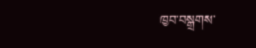ཁྱབ་བསྒྲགས་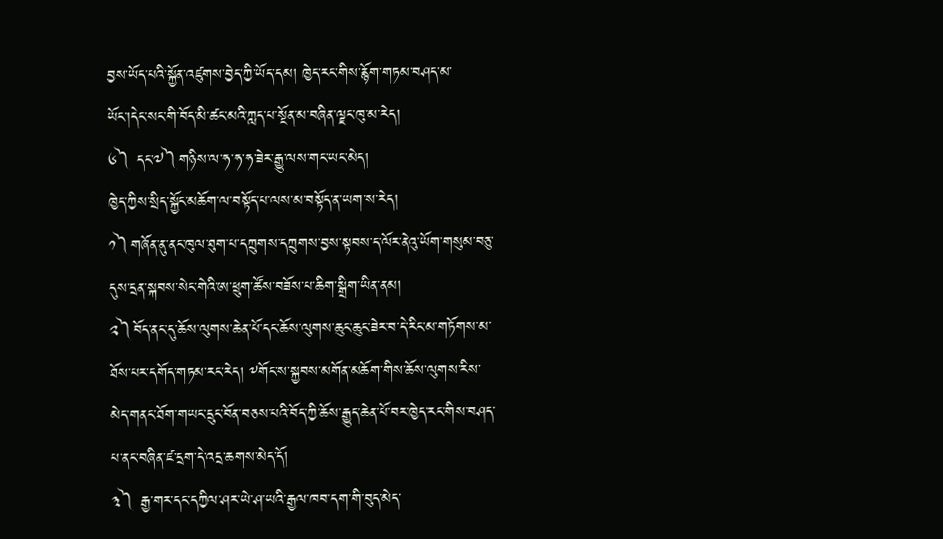བྱས་ཡོད་པའི་སྐྱོན་འཛུགས་བྱེད་ཀྱི་ཡོད་དམ། ཁྱེད་རང་གིས་རྙོག་གཏམ་བཤད་མ་ཡོང་།དེང་སང་གི་བོད་མི་ཚང་མའི་ཀླད་པ་སྔོན་མ་བཞིན་ལྗང་ཁུ་མ་རེད།
༦༽ དང་༧༽གཉིས་ལ་ཧ་ཧ་ཧ་ཟེར་རྒྱུ་ལས་གང་ཡང་མེད།
ཁྱེད་ཀྱིས་སྲིད་སྐྱོང་མཆོག་ལ་བསྟོད་པ་ལས་མ་བསྟོད་ན་ཡག་ས་རེད།
༡༽གཞོན་ནུ་ནང་ཁུལ་ཐུག་པ་དཀྲུགས་དཀྲུགས་བྱས་སྟབས་ད་ལོར་ནེའུ་ཡོག་གསུམ་བཅུ་དུས་དྲན་སྐབས་སེང་གེའི་ཨ་ཕྲུག་ཚོས་བཟོས་པ་ཆིག་སྒྲིག་ཡིན་ནམ།
༢༽བོད་ནང་དུ་ཆོས་ལུགས་ཆེན་པོ་དང་ཆོས་ལུགས་ཆུང་ཆུང་ཟེར་བ་དེ་རིང་མ་གཏོགས་མ་ཐོས་པར་དགོད་གཏམ་རང་རེད། ༸གོང་ས་སྐྱབས་མགོན་མཆོག་གིས་ཆོས་ལུགས་རིས་མེད་གནང་ཐོག་གཡང་དྲུང་བོན་བཅས་པའི་བོད་ཀྱི་ཆོས་རྒྱུད་ཆེན་པོ་བར་ཁྱེད་རང་གིས་བཤད་པ་ནང་བཞིན་ཛ་དྲག་དེ་འདྲ་ཆགས་མེད་དོ།
༣༽ རྒྱ་གར་དང་དཀྱིལ་ཤར་ཡེ་ཤ་ཡའི་རྒྱལ་ཁབ་དག་གི་བུད་མེད་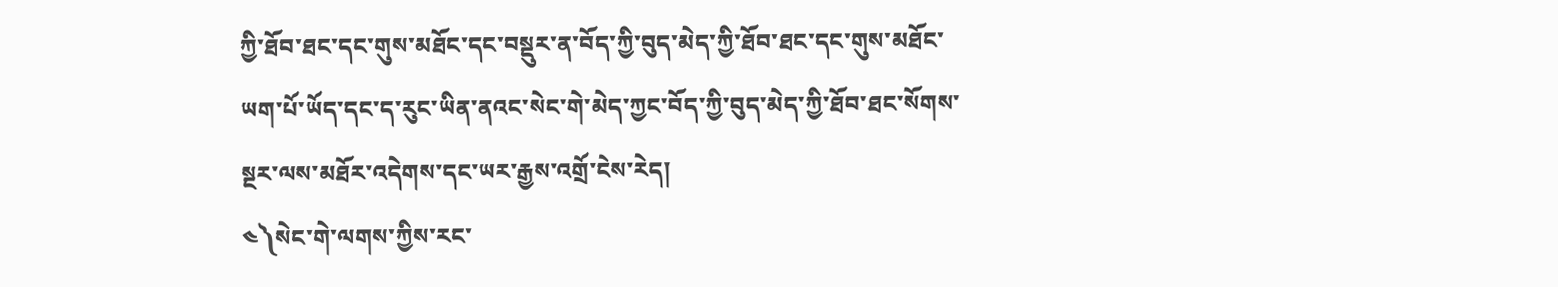ཀྱི་ཐོབ་ཐང་དང་གུས་མཐོང་དང་བསྡུར་ན་བོད་ཀྱི་བུད་མེད་ཀྱི་ཐོབ་ཐང་དང་གུས་མཐོང་ཡག་པོ་ཡོད་དང་ད་རུང་ཡིན་ནའང་སེང་གེ་མེད་ཀྱང་བོད་ཀྱི་བུད་མེད་ཀྱི་ཐོབ་ཐང་སོགས་སྔར་ལས་མཐོར་འདེགས་དང་ཡར་རྒྱས་འགྲོ་ངེས་རེད།
༤༽སེང་གེ་ལགས་ཀྱིས་རང་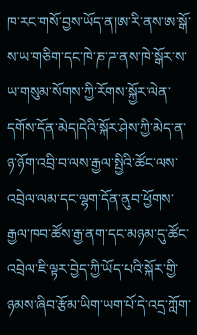ཁ་རང་གསོ་བྱས་ཡོད་ན།ཨ་རི་ནས་ཨ་སྒོ་ས་ཡ་གཅིག་དང་ཁེ་ཎ་ཌ་ནས་ཁེ་སྒོར་ས་ཡ་གསུམ་སོགས་ཀྱི་རོགས་སྐྱོར་ལེན་དགོས་དོན་མེད།དེའི་སྐོར་ཤེས་ཀྱི་མེད་ན་ཉ་ཉོག་འབྲི་བ་ལས་རྒྱལ་སྤྱིའི་ཚོང་ལས་འབྲེལ་ལམ་དང་ལྷག་དོན་ནུབ་ཕྱོགས་རྒྱལ་ཁབ་ཚོས་རྒྱ་ནག་དང་མཉམ་དུ་ཚོང་འབྲེལ་ཇི་ལྟར་བྱེད་ཀྱི་ཡོད་པའི་སྐོར་གྱི་ཉམས་ཞིབ་རྩོམ་ཡིག་ཡག་པོ་དེ་འདྲ་ཀློག་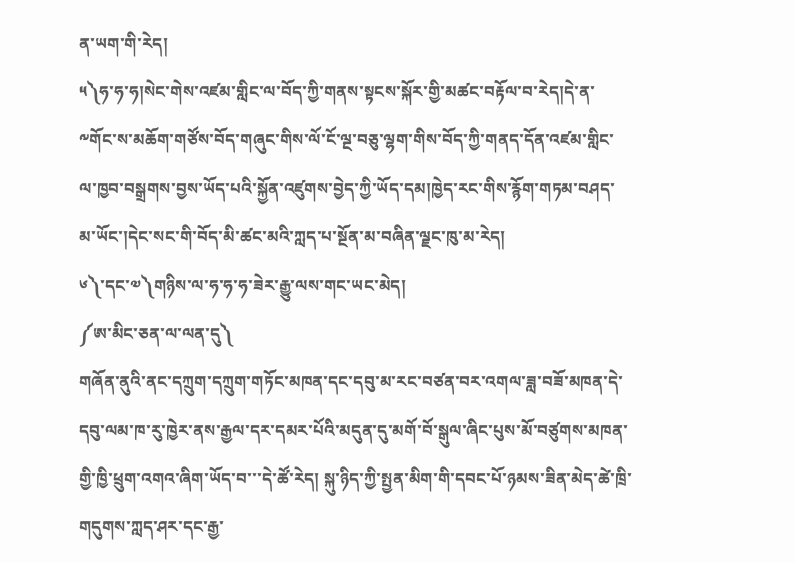ན་ཡག་གི་རེད།
༥༽ཧ་ཧ་ཧ།སེང་གེས་འཛམ་གླིང་ལ་བོད་ཀྱི་གནས་སྟངས་སྐོར་གྱི་མཚང་བརྟོལ་བ་རེད།དེ་ན་༸གོང་ས་མཆོག་གཙོས་བོད་གཞུང་གིས་ལོ་ངོ་ལྔ་བཅུ་ལྷག་གིས་བོད་ཀྱི་གནད་དོན་འཛམ་གླིང་ལ་ཁྱབ་བསྒྲགས་བྱས་ཡོད་པའི་སྐྱོན་འཛུགས་བྱེད་ཀྱི་ཡོད་དམ།ཁྱེད་རང་གིས་རྙོག་གཏམ་བཤད་མ་ཡོང་།དེང་སང་གི་བོད་མི་ཚང་མའི་ཀླད་པ་སྔོན་མ་བཞིན་ལྗང་ཁུ་མ་རེད།
༦༽་དང་༧༽གཉིས་ལ་ཧ་ཧ་ཧ་ཟེར་རྒྱུ་ལས་གང་ཡང་མེད།
༼ཨ་མིང་ཅན་ལ་ལན་དུ༽
གཞོན་ནུའི་ནང་དཀྲུག་དཀྲུག་གཏོང་མཁན་དང་དབུ་མ་རང་བཙན་བར་འགལ་ཟླ་བཟོ་མཁན་དེ་དབུ་ལམ་ཁ་རུ་ཁྱེར་ནས་རྒྱལ་དར་དམར་པོའི་མདུན་དུ་མགོ་བོ་སྒུལ་ཞིང་པུས་མོ་བཙུགས་མཁན་གྱི་ཁྱི་ཕྲུག་འགའ་ཞིག་ཡོད་བ་་་དེ་ཚོ་རེད། སྐུ་ཉིད་ཀྱི་སྤྱན་མིག་གི་དབང་པོ་ཉམས་ཟིན་མེད་ཚེ་ཁྲི་གདུགས་ཀླད་ཤར་དང་རྒྱ་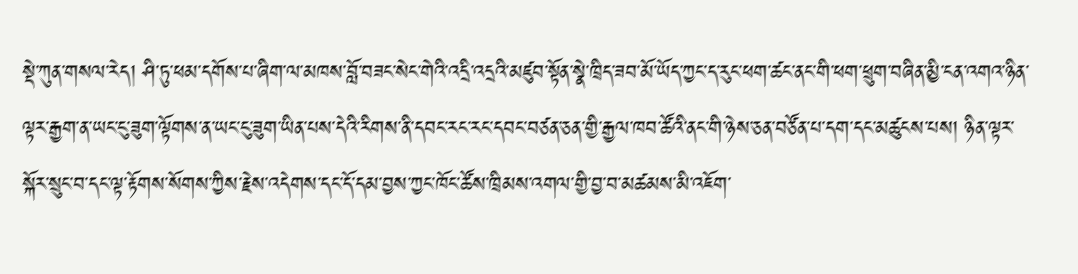སྡེ་ཀུན་གསལ་རེད། ཤི་ཏུ་ཕམ་དགོས་པ་ཞིག་ལ་མཁས་བློ་བཟང་སེང་གེའི་འདྲི་འདྲའི་མཛུབ་སྟོན་སྣེ་ཁྲིད་ཟབ་མོ་ཡོད་ཀྱང་ད་རུང་ཕག་ཚང་ནང་གི་ཕག་ཕྲུག་བཞིན་མྱི་ངན་འགའ་ཉིན་ལྟར་རྒྱག་ན་ཡང་ངུ་ཟུག་ལྟོགས་ན་ཡང་ངུ་ཟུག་ཡིན་པས་དེའི་རིགས་ནི་དབང་རང་རང་དབང་བཙན་ཅན་གྱི་རྒྱལ་ཁབ་ཚོའི་ནང་གི་ཉེས་ཅན་བཙོན་པ་དག་དང་མཚུངས་པས། ཉིན་ལྟར་སྐོར་སྲུང་བ་དང་ལྟ་རྟོགས་སོགས་ཀྱིས་རྗེས་འདེགས་དང་དོ་དམ་བྱས་ཀྱང་ཁོང་ཚོས་ཁྲིམས་འགལ་གྱི་བྱ་བ་མཚམས་མི་འཇོག་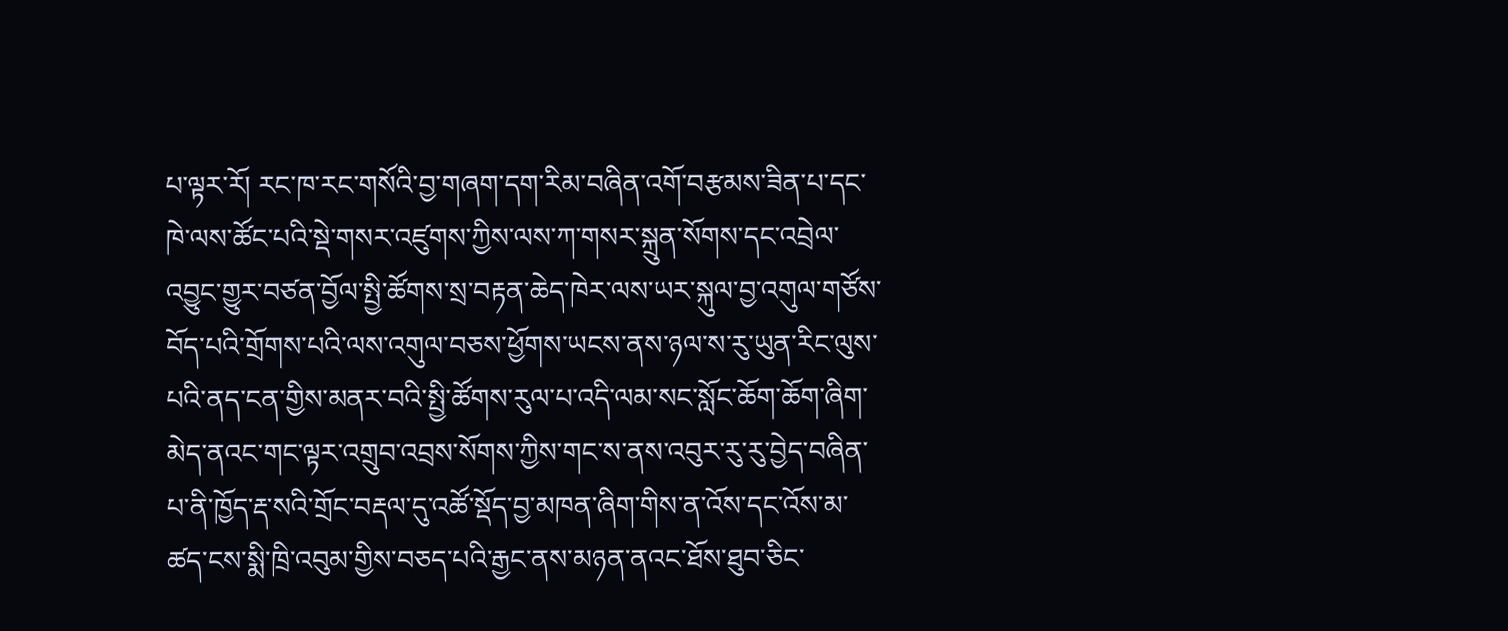པ་ལྟར་རོ། རང་ཁ་རང་གསོའི་བྱ་གཞག་དག་རིམ་བཞིན་འགོ་བརྩམས་ཟིན་པ་དང་ཁེ་ལས་ཚོང་པའི་སྡེ་གསར་འཛུགས་ཀྱིས་ལས་ཀ་གསར་སྐྲུན་སོགས་དང་འབྲེལ་འབྱུང་གྱུར་བཙན་བྱོལ་སྤྱི་ཚོགས་སྲ་བརྟན་ཆེད་ཁེར་ལས་ཡར་སྐུལ་བྱ་འགུལ་གཙོས་བོད་པའི་གྲོགས་པའི་ལས་འགུལ་བཅས་ཕྱོགས་ཡངས་ནས་ཉལ་ས་རུ་ཡུན་རིང་ལུས་པའི་ནད་ངན་གྱིས་མནར་བའི་སྤྱི་ཚོགས་རུལ་པ་འདི་ལམ་སང་སློང་ཆོག་ཆོག་ཞིག་མེད་ནའང་གང་ལྟར་འགྲུབ་འབྲས་སོགས་ཀྱིས་གང་ས་ནས་འབུར་རུ་རུ་བྱེད་བཞིན་པ་ནི་ཁྱོད་རྡ་སའི་གྲོང་བརྡལ་དུ་འཚོ་སྡོད་བྱ་མཁན་ཞིག་གིས་ན་འོས་དང་འོས་མ་ཚད་ངས་སྨི་ཁྲི་འབུམ་གྱིས་བཅད་པའི་རྒྱང་ནས་མཉན་ནའང་ཐོས་ཐུབ་ཅིང་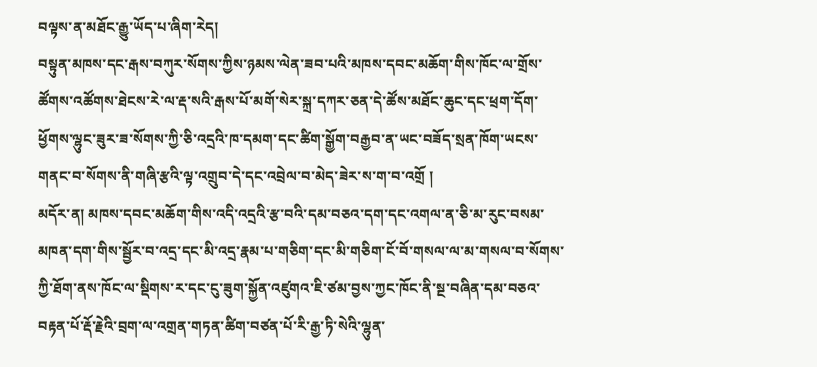བལྟས་ན་མཐོང་རྒྱུ་ཡོད་པ་ཞིག་རེད།
བསྟུན་མཁས་དང་རྒས་བཀུར་སོགས་ཀྱིས་ཉམས་ལེན་ཟབ་པའི་མཁས་དབང་མཆོག་གིས་ཁོང་ལ་གྲོས་ཚོགས་འཚོགས་ཐེངས་རེ་ལ་རྡ་སའི་རྒས་པོ་མགོ་སེར་སྐྲ་དཀར་ཅན་དེ་ཚོས་མཐོང་ཆུང་དང་ཕྲག་དོག་ཕྱོགས་ལྷུང་ཟུར་ཟ་སོགས་ཀྱི་ཅི་འདྲའི་ཁ་དམག་དང་ཚིག་སྒྱོག་བརྒྱབ་ན་ཡང་བཟོད་སྲན་ཁོག་ཡངས་གནང་བ་སོགས་ནི་གཞི་རྩའི་ལྟ་འགྲུབ་དེ་དང་འབྲེལ་བ་མེད་ཟེར་ས་ག་བ་འགྲོ །
མདོར་ན། མཁས་དབང་མཆོག་གིས་འདི་འདྲའི་རྩ་བའི་དམ་བཅའ་དག་དང་འགལ་ན་ཅི་མ་རུང་བསམ་མཁན་དག་གིས་སྦྱོར་བ་འདྲ་དང་མི་འདྲ་རྣམ་པ་གཅིག་དང་མི་གཅིག་ངོ་བོ་གསལ་ལ་མ་གསལ་བ་སོགས་ཀྱི་ཐོག་ནས་ཁོང་ལ་སྡིགས་ར་དང་ངུ་ཟུག་སྐྱོན་འཛུགའ་ཇི་ཙམ་བྱས་ཀྱང་ཁོང་ནི་སྔ་བཞིན་དམ་བཅའ་བརྟན་པོ་རྡོ་རྗེའི་བྲག་ལ་འགྲན་གཏན་ཚིག་བཙན་པོ་རི་རྒྱ་ཏི་སེའི་ལྷུན་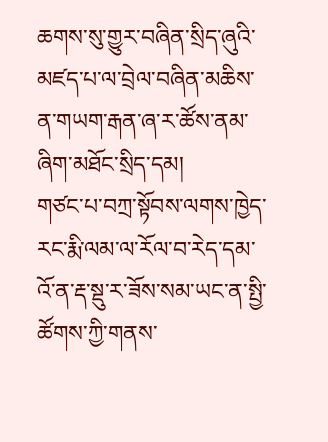ཆགས་སུ་གྱུར་བཞིན་སྲིད་ཞུའི་མཛད་པ་ལ་བྲེལ་བཞིན་མཆིས་ན་གཡག་རྒན་ཞ་ར་ཚོས་ནམ་ཞིག་མཐོང་སྲིད་དམ།
གཙང་པ་བཀྲ་སྟོབས་ལགས་ཁྱེད་རང་རྨི་ལམ་ལ་རོལ་བ་རེད་དམ་འོ་ན་རྡ་སྡུ་ར་ཟོས་སམ་ཡང་ན་སྤྱི་ཚོགས་ཀྱི་གནས་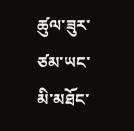ཚུལ་ཟུར་ཙམ་ཡང་མི་མཐོང་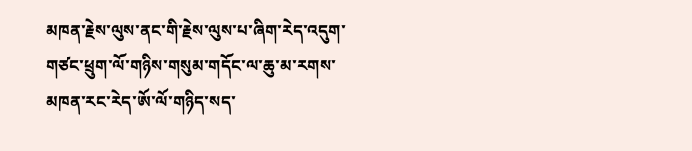མཁན་རྗེས་ལུས་ནང་གི་རྗེས་ལུས་པ་ཞིག་རེད་འདུག་གཙང་ཕྲུག་ལོ་གཉིས་གསུམ་གདོང་ལ་ཆུ་མ་རགས་མཁན་རང་རེད་ཨོ་ལོ་གཉིད་སད་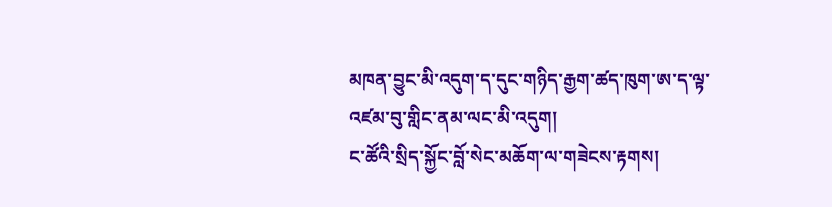མཁན་བྱུང་མི་འདུག་ད་དུང་གཉིད་རྒྱག་ཚད་ཁུག་ཨ་ད་ལྟ་འཛམ་བུ་གླིང་ནམ་ལང་མི་འདུག།
ང་ཚོའི་སྲིད་སྐྱོང་བློ་སེང་མཆོག་ལ་གཟེངས་རྟགས།